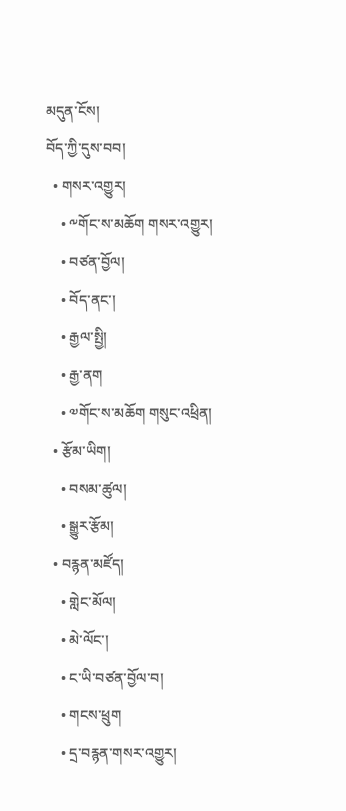མདུན་ངོས།
བོད་ཀྱི་དུས་བབ།
  • གསར་འགྱུར།
    • ༸གོང་ས་མཆོག གསར་འགྱུར།
    • བཙན་བྱོལ།
    • བོད་ནང་།
    • རྒྱལ་སྤྱི།
    • རྒྱ་ནག
    • ༧གོང་ས་མཆོག གསུང་འཕྲིན།
  • རྩོམ་ཡིག།
    • བསམ་ཚུལ།
    • སྒྱུར་རྩོམ།
  • བརྙན་མཛོད།
    • གླེང་མོལ།
    • མེ་ལོང་།
    • ང་ཡི་བཙན་བྱོལ་བ།
    • གངས་ཕྲུག
    • དྲ་བརྙན་གསར་འགྱུར།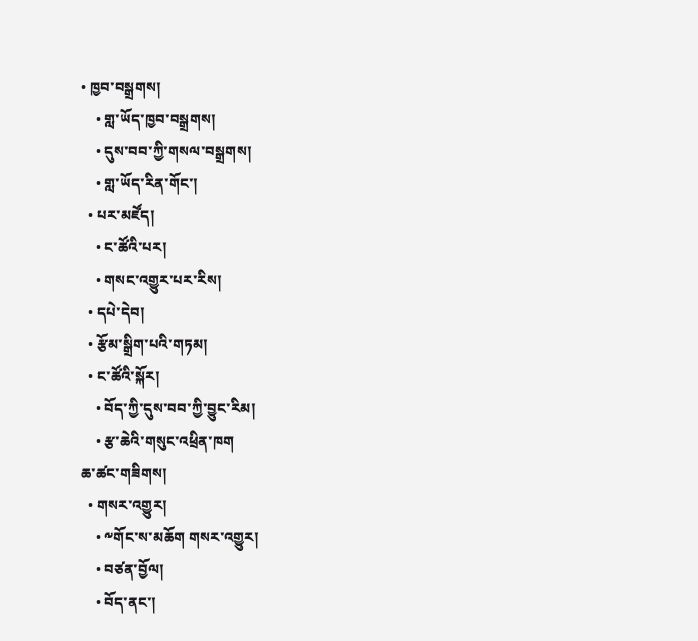• ཁྱབ་བསྒྲགས།
    • གླ་ཡོད་ཁྱབ་བསྒྲགས།
    • དུས་བབ་ཀྱི་གསལ་བསྒྲགས།
    • གླ་ཡོད་རིན་གོང་།
  • པར་མཛོད།
    • ང་ཚོའི་པར།
    • གསང་འགྱུར་པར་རིས།
  • དཔེ་དེབ།
  • རྩོམ་སྒྲིག་པའི་གཏམ།
  • ང་ཚོའི་སྐོར།
    • བོད་ཀྱི་དུས་བབ་ཀྱི་བྱུང་རིམ།
    • རྩ་ཆེའི་གསུང་འཕྲིན་ཁག
ཆ་ཚང་གཟིགས།
  • གསར་འགྱུར།
    • ༸གོང་ས་མཆོག གསར་འགྱུར།
    • བཙན་བྱོལ།
    • བོད་ནང་།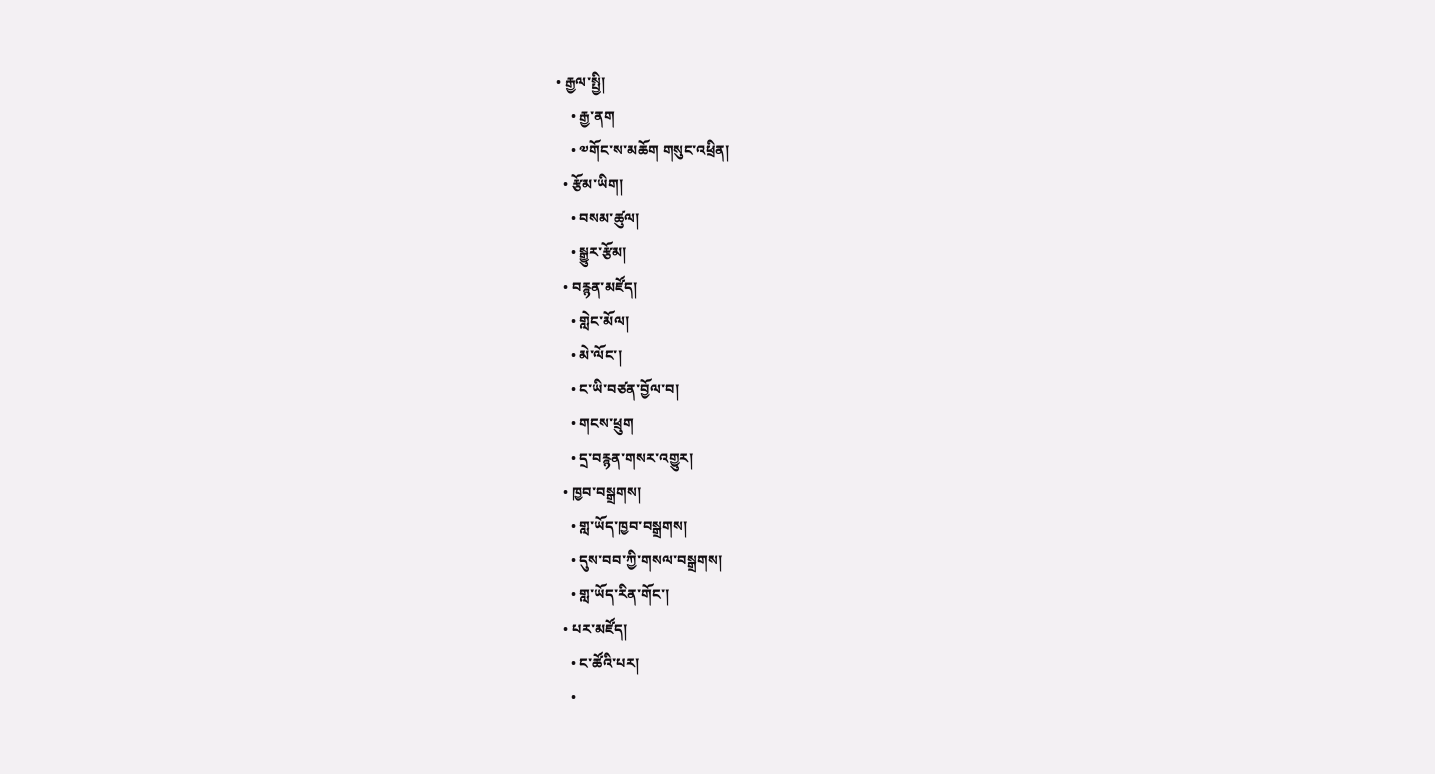• རྒྱལ་སྤྱི།
    • རྒྱ་ནག
    • ༧གོང་ས་མཆོག གསུང་འཕྲིན།
  • རྩོམ་ཡིག།
    • བསམ་ཚུལ།
    • སྒྱུར་རྩོམ།
  • བརྙན་མཛོད།
    • གླེང་མོལ།
    • མེ་ལོང་།
    • ང་ཡི་བཙན་བྱོལ་བ།
    • གངས་ཕྲུག
    • དྲ་བརྙན་གསར་འགྱུར།
  • ཁྱབ་བསྒྲགས།
    • གླ་ཡོད་ཁྱབ་བསྒྲགས།
    • དུས་བབ་ཀྱི་གསལ་བསྒྲགས།
    • གླ་ཡོད་རིན་གོང་།
  • པར་མཛོད།
    • ང་ཚོའི་པར།
    •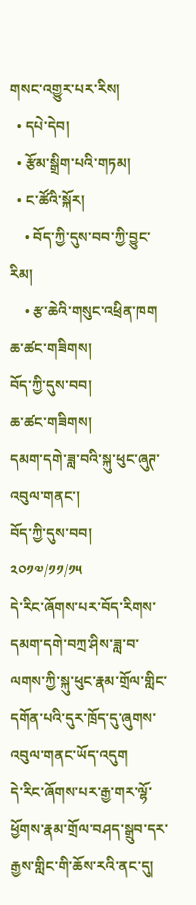གསང་འགྱུར་པར་རིས།
  • དཔེ་དེབ།
  • རྩོམ་སྒྲིག་པའི་གཏམ།
  • ང་ཚོའི་སྐོར།
    • བོད་ཀྱི་དུས་བབ་ཀྱི་བྱུང་རིམ།
    • རྩ་ཆེའི་གསུང་འཕྲིན་ཁག
ཆ་ཚང་གཟིགས།
བོད་ཀྱི་དུས་བབ།
ཆ་ཚང་གཟིགས།
དམག་དགེ་ཟླ་བའི་སྐུ་ཕུང་ཞུཊ་འབུལ་གནང་།
བོད་ཀྱི་དུས་བབ།
༢༠༡༧/༡༡/༡༥
དེ་རིང་ཞོགས་པར་བོད་རིགས་དམག་དགེ་བཀྲ་ཤིས་ཟླ་བ་ལགས་ཀྱི་སྐུ་ཕུང་རྣམ་གྲོལ་གླིང་དགོན་པའི་དུར་ཁྲོད་དུ་ཞུགས་འབུལ་གནང་ཡོད་འདུག
དེ་རིང་ཞོགས་པར་རྒྱ་གར་ལྷོ་ཕྱོགས་རྣམ་གྲོལ་བཤད་སྒྲུབ་དར་རྒྱས་གླིང་གི་ཆོས་རའི་ནང་དུ།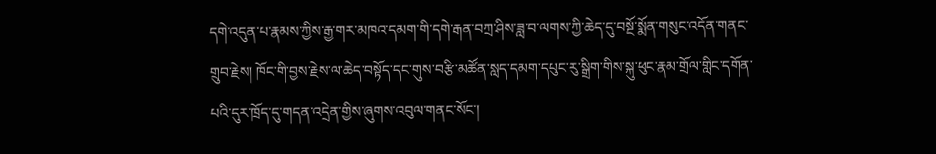དགེ་འདུན་པ་རྣམས་ཀྱིས་རྒྱ་གར་མཁའ་དམག་གི་དགེ་རྒན་བཀྲ་ཤིས་ཟླ་བ་ལགས་ཀྱི་ཆེད་དུ་བསྔོ་སྨོན་གསུང་འདོན་གནང་གྲུབ་རྗེས། ཁོང་གི་བྱས་རྗེས་ལ་ཆེད་བསྟོད་དང་གུས་བརྩི་མཚོན་སླད་དམག་དཔུང་རུ་སྒྲིག་གིས་སྐུ་ཕུང་རྣམ་གྲོལ་གླིང་དགོན་པའི་དུར་ཁྲོད་དུ་གདན་འདྲེན་གྱིས་ཞུགས་འབུལ་གནང་སོང་།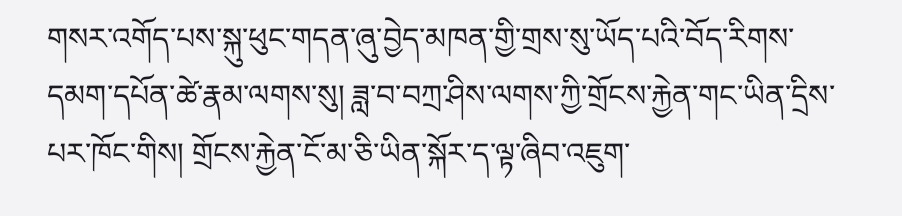གསར་འགོད་པས་སྐུ་ཕུང་གདན་ཞུ་བྱེད་མཁན་གྱི་གྲས་སུ་ཡོད་པའི་བོད་རིགས་དམག་དཔོན་ཚེ་རྣམ་ལགས་སུ། ཟླ་བ་བཀྲ་ཤིས་ལགས་ཀྱི་གྲོངས་རྐྱེན་གང་ཡིན་དྲིས་པར་ཁོང་གིས། གྲོངས་རྐྱེན་ངོ་མ་ཅི་ཡིན་སྐོར་ད་ལྟ་ཞིབ་འཇུག་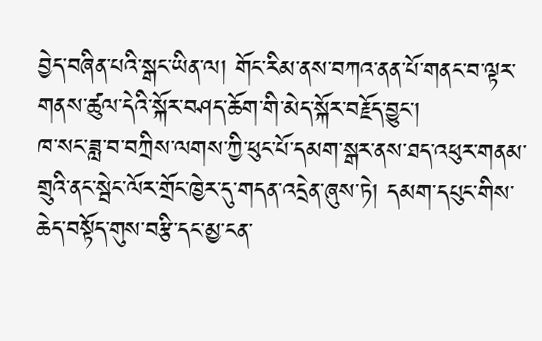བྱེད་བཞིན་པའི་སྒང་ཡིན་ལ། གོང་རིམ་ནས་བཀའ་ནན་པོ་གནང་བ་ལྟར་གནས་ཚུལ་དེའི་སྐོར་བཤད་ཆོག་གི་མེད་སྐོར་བརྗོད་བྱུང་།
ཁ་སང་ཟླ་བ་བཀྲིས་ལགས་ཀྱི་ཕུང་པོ་དམག་སྒར་ནས་ཐད་འཕུར་གནམ་གྲུའི་ནང་སྦེང་ལོར་གྲོང་ཁྱེར་དུ་གདན་འདྲེན་ཞུས་ཏེ། དམག་དཔུང་གིས་ཆེད་བསྟོད་གུས་བརྩི་དང་མྱ་ངན་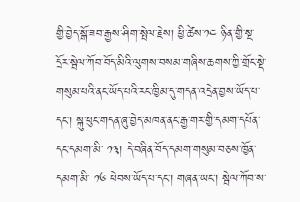གྱི་བྱེད་སྒོ་ཟབ་རྒྱས་ཤིག་སྤེལ་རྗེས། ཕྱི་ཚེས་༡༤ ཉིན་གྱི་སྔ་དྲོར་སྦེལ་ཀོབ་བོད་མིའི་ལུགས་བསམ་གཞིས་ཆགས་ཀྱི་གྲོང་སྡེ་གསུམ་པའི་ནང་ཡོད་པའི་རང་ཁྱིམ་དུ་གདན་འདྲེན་བྱས་ཡོད་པ་དང་། སྐུ་ཕུང་གདན་ཞུ་བྱེད་མཁན་ནང་རྒྱ་གར་གྱི་དམག་དཔོན་དང་དམག་མི་ ༡༣། དེ་བཞིན་བོད་དམག་གསུམ་བཅས་ཁྱོན་དམག་མི་ ༡༦ ཕེབས་ཡོད་པ་དང་། གཞན་ཡང་། སྦེལ་ཀོབ་ས་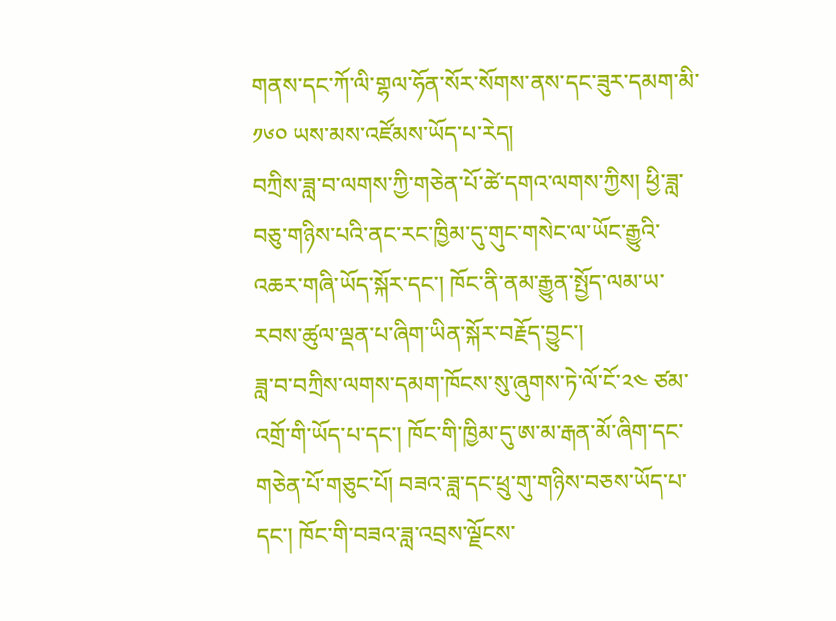གནས་དང་ཀོ་ལི་གྷལ་ཧོན་སོར་སོགས་ནས་དང་ཟུར་དམག་མི་ ༡༦༠ ཡས་མས་འཛོམས་ཡོད་པ་རེད།
བཀྲིས་ཟླ་བ་ལགས་ཀྱི་གཅེན་པོ་ཚེ་དགའ་ལགས་ཀྱིས། ཕྱི་ཟླ་བཅུ་གཉིས་པའི་ནང་རང་ཁྱིམ་དུ་གུང་གསེང་ལ་ཡོང་རྒྱུའི་འཆར་གཞི་ཡོད་སྐོར་དང་། ཁོང་ནི་ནམ་རྒྱུན་སྤྱོད་ལམ་ཡ་རབས་ཚུལ་ལྡན་པ་ཞིག་ཡིན་སྐོར་བརྗོད་བྱུང་།
ཟླ་བ་བཀྲིས་ལགས་དམག་ཁོངས་སུ་ཞུགས་ཏེ་ལོ་ངོ་༢༤ ཙམ་འགྲོ་གི་ཡོད་པ་དང་། ཁོང་གི་ཁྱིམ་དུ་ཨ་མ་རྒན་མོ་ཞིག་དང་གཅེན་པོ་གཅུང་པོ། བཟའ་ཟླ་དང་ཕྲུ་གུ་གཉིས་བཅས་ཡོད་པ་དང་། ཁོང་གི་བཟའ་ཟླ་འབྲས་ལྗོངས་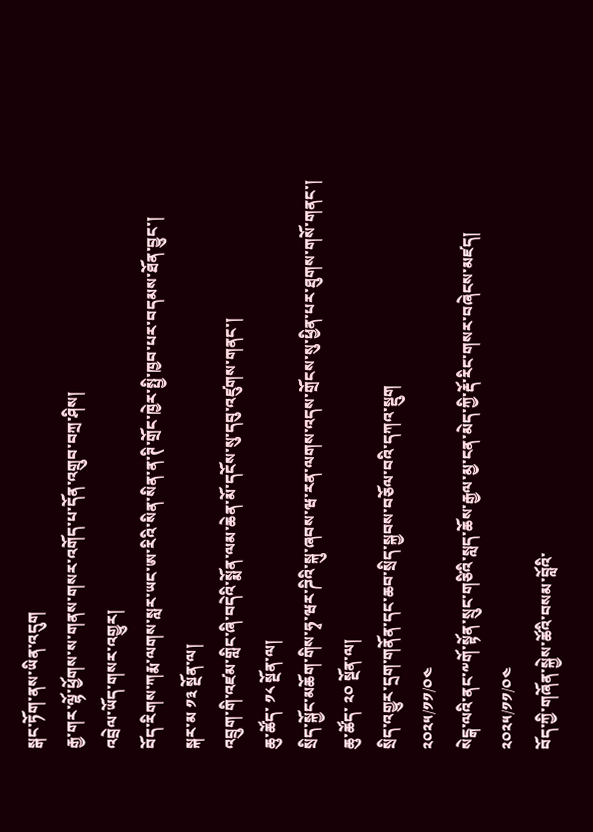སྒང་ཏོག་ནས་ཡིན་འདུག
རྒྱ་གར་ལྷོ་ཕྱོགས་ས་གནས་གསར་འགོད་པ་དོན་འགྲུབ་བཀྲ་ཤིས།
འབྲེལ་ཡོད་གསར་འགྱུར།
བོད་རིགས་ཀརྨ་ལགས་སླར་ཡང་ཨ་རིའི་སིན་སིན་ན་ཊི་གྲོང་ཁྱེར་སྤྱི་ཁྱབ་པར་བདམས་ཐོན་བྱུང་།
སྐར་མ ༡༣ སྔོན་ལ།
འབྲུག་གི་འཛམ་གླིང་ཞི་བདེའི་སྨོན་ལམ་ཆེན་མོ་དངོས་སུ་དབུ་འཛུགས་གནང་།
ཆུ་ཚོད་ ༡༨ སྔོན་ལ།
སྲིད་སྐྱོང་མཆོག་གིས་ཧྭ་ཝར་ཌིའི་སྐུ་ཞབས་ཝ་རན་ལགས་འདས་གྲོངས་སུ་ཕྱིན་པར་ཐུགས་གསོ་གནང་།
ཆུ་ཚོད་ ༢༠ སྔོན་ལ།
སྲིད་འགྱུར་དྲག་གནོན་དང་ཆབ་སྲིད་སྐྱབས་བཅོལ་བའི་དཀའ་སྡུག
༢༠༢༥/༡༡/༠༤
སེངྒ་ལའི་ནང་༸གོ་སྟོན་སྲུང་གཙིའི་སླད་ཆོས་རྒྱལ་མྱ་ངན་མེད་ཀྱི་རྡོ་རིང་གསར་བཞེངས་མཛད།
༢༠༢༥/༡༡/༠༤
བོད་ཀྱི་གཞོན་སྐྱེས་ཚོའི་བསམ་བློའི་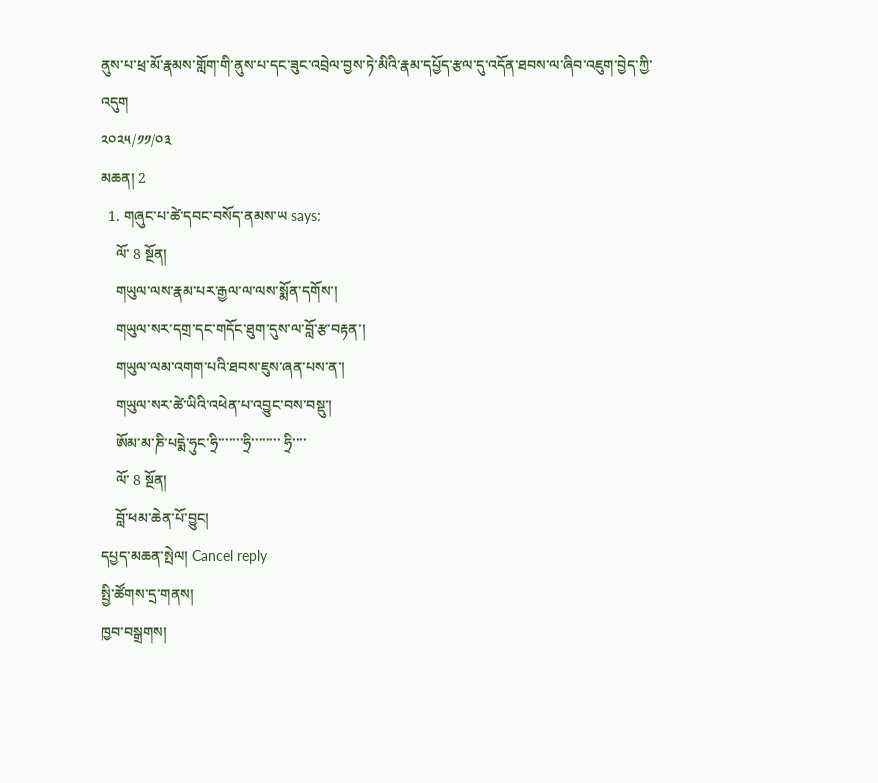ནུས་པ་ཕྲ་མོ་རྣམས་གློག་གི་ནུས་པ་དང་ཟུང་འབྲེལ་བྱས་ཏེ་མིའི་རྣམ་དཔྱོད་རྩལ་དུ་འདོན་ཐབས་ལ་ཞིབ་འཇུག་བྱེད་ཀྱི་འདུག
༢༠༢༥/༡༡/༠༣
མཆན། 2
  1. གཞུང་པ་ཚེ་དབང་བསོད་ནམས་ཡ says:
    ལོ་ 8 སྔོན།
    གཡུལ་ལས་རྣམ་པར་རྒྱལ་ལ་ལས་སྨོན་དགོས་།
    གཡུལ་སར་དགྲ་དང་གདོང་ཐུག་དུས་ལ་བློ་རྩ་བརྟན་།
    གཡུལ་ལམ་འགག་པའི་ཐབས་ཇུས་ཞན་པས་ན་།
    གཡུལ་སར་ཚེ་ཡིའི་འཕེན་པ་འབྱུང་བས་བསྡུ་།
    ཨོམ་མ་ཎི་པདྨེ་ཧུང་ཧྲི་་་་་་་ཧྲི་་་་་་་་ ཧྲི་་་་
    ལོ་ 8 སྔོན།
    བློ་ཕམ་ཆེན་པོ་བྱུང།
དཔྱད་མཆན་སྤེལ། Cancel reply
སྤྱི་ཚོགས་དྲ་གནས།
ཁྱབ་བསྒྲགས།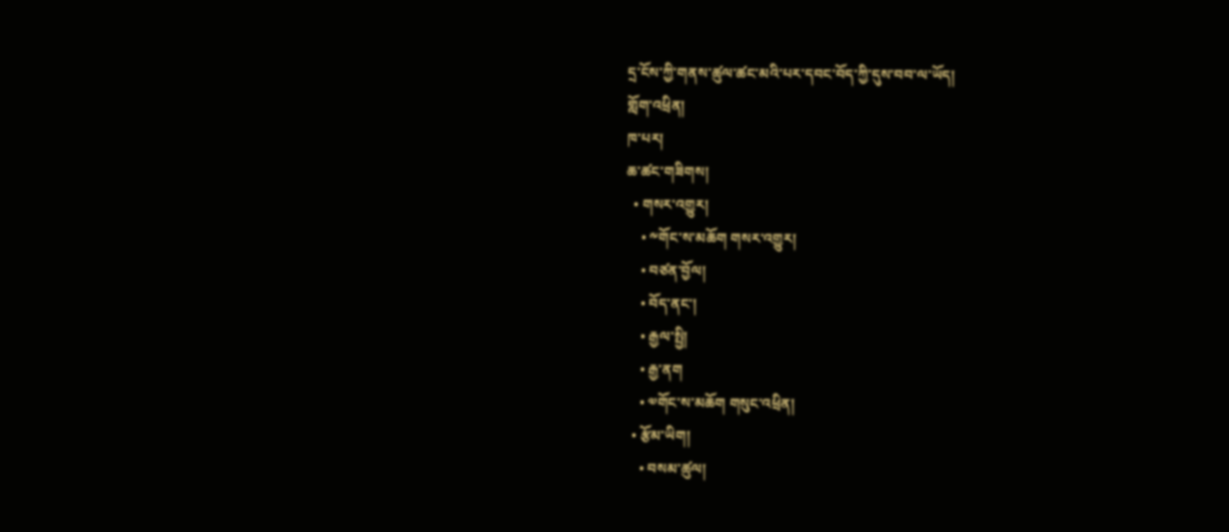དྲ་ངོས་ཀྱི་གནས་ཚུལ་ཚང་མའི་པར་དབང་བོད་ཀྱི་དུས་བབ་ལ་ཡོད།
གློག་འཕྲིན།
ཁ་པར།
ཆ་ཚང་གཟིགས།
  • གསར་འགྱུར།
    • ༸གོང་ས་མཆོག གསར་འགྱུར།
    • བཙན་བྱོལ།
    • བོད་ནང་།
    • རྒྱལ་སྤྱི།
    • རྒྱ་ནག
    • ༧གོང་ས་མཆོག གསུང་འཕྲིན།
  • རྩོམ་ཡིག།
    • བསམ་ཚུལ།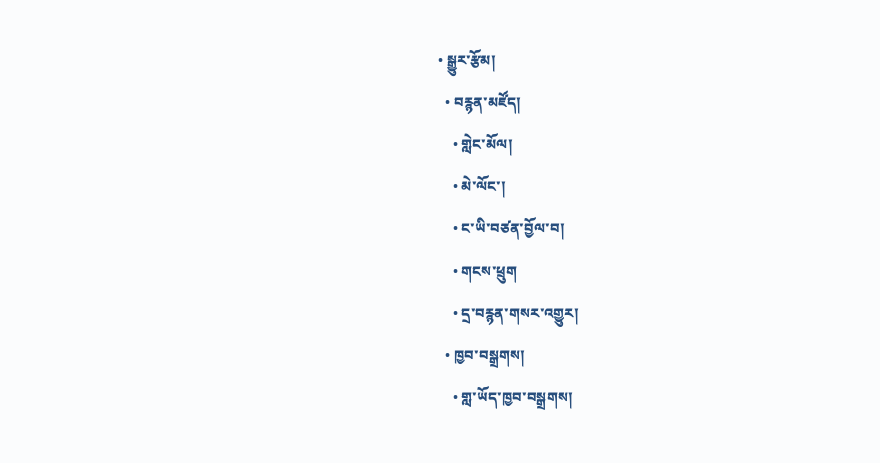• སྒྱུར་རྩོམ།
  • བརྙན་མཛོད།
    • གླེང་མོལ།
    • མེ་ལོང་།
    • ང་ཡི་བཙན་བྱོལ་བ།
    • གངས་ཕྲུག
    • དྲ་བརྙན་གསར་འགྱུར།
  • ཁྱབ་བསྒྲགས།
    • གླ་ཡོད་ཁྱབ་བསྒྲགས།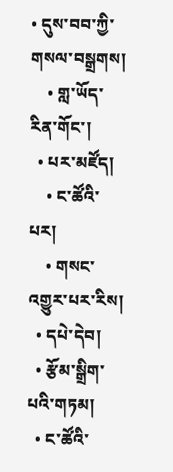• དུས་བབ་ཀྱི་གསལ་བསྒྲགས།
    • གླ་ཡོད་རིན་གོང་།
  • པར་མཛོད།
    • ང་ཚོའི་པར།
    • གསང་འགྱུར་པར་རིས།
  • དཔེ་དེབ།
  • རྩོམ་སྒྲིག་པའི་གཏམ།
  • ང་ཚོའི་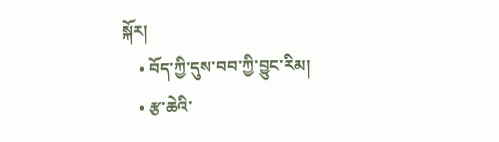སྐོར།
    • བོད་ཀྱི་དུས་བབ་ཀྱི་བྱུང་རིམ།
    • རྩ་ཆེའི་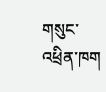གསུང་འཕྲིན་ཁག